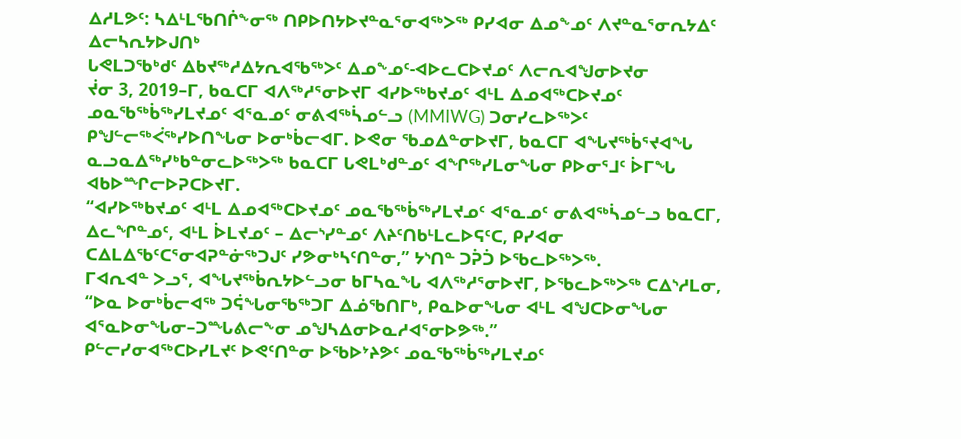ᐃᓱᒪᕗᑦ: ᓴᐃᒻᒪᖃᑎᒌᖕᓂᖅ ᑎᑭᐅᑎᔭᐅᔪᓐᓇᕐᓂᐊᖅᐳᖅ ᑭᓯᐊᓂ ᐃᓄᖕᓄᑦ ᐱᔪᓐᓇᕐᓂᕆᔭᐃᑦ ᐃᓕᓴᕆᔭᐅᒍᑎᒃ
ᒐᕙᒪᑐᖃᒃᑯᑦ ᐃᑲᔪᖅᓱᐃᔭᕆᐊᖃᖅᐳᑦ ᐃᓄᖕᓄᑦ-ᐊᐅᓚᑕᐅᔪᓄᑦ ᐱᓕᕆᐊᖑᓂᐅᔪᓂ
ᔫᓂ 3, 2019–ᒥ, ᑲᓇᑕᒥ ᐊᐱᖅᓱᕐᓂᐅᔪᒥ ᐊᓯᐅᖅᑲᔪᓄᑦ ᐊᒻᒪ ᐃᓄᐊᖅᑕᐅᔪᓄᑦ ᓄᓇᖃᖅᑳᖅᓯᒪᔪᓄᑦ ᐊᕐᓇᓄᑦ ᓂᕕᐊᖅᓵᓄᓪᓗ (MMIWG) ᑐᓂᓯᓚᐅᖅᐳᑦ ᑭᖑᓪᓕᖅᐹᖅᓯᐅᑎᖓᓂ ᐅᓂᒃᑳᓕᐊᒥ. ᐅᕙᓂ ᖃᓄᐃᓐᓂᐅᔪᒥ, ᑲᓇᑕᒥ ᐊᖓᔪᖅᑳᕐᔪᐊᖓ ᓇᓗᓇᐃᖅᓯᒃᑲᓐᓂᓚᐅᖅᐳᖅ ᑲᓇᑕᒥ ᒐᕙᒪᒃᑯᓐᓄᑦ ᐊᖏᖅᓯᒪᓂᖓᓂ ᑭᐅᓂᕐᒧᑦ ᐆᒥᖓ ᐊᑲᐅᙱᓕᐅᕈᑕᐅᔪᒥ.
“ᐊᓯᐅᖅᑲᔪᓄᑦ ᐊᒻᒪ ᐃᓄᐊᖅᑕᐅᔪᓄᑦ ᓄᓇᖃᖅᑳᖅᓯᒪᔪᓄᑦ ᐊᕐᓇᓄᑦ ᓂᕕᐊᖅᓵᓄᓪᓗ ᑲᓇᑕᒥ, ᐃᓚᖏᓐᓄᑦ, ᐊᒻᒪ ᐆᒪᔪᓄᑦ – ᐃᓕᔅᓯᓐᓄᑦ ᐱᔨᑦᑎᑲᒻᒪᓚᐅᕋᑦᑕ, ᑭᓯᐊᓂ ᑕᐃᒪᐃᖃᑦᑕᕐᓂᐊᕈᓐᓃᖅᑐᒍᑦ ᓯᕗᓂᒃᓴᑦᑎᓐᓂ,” ᔭᔅᑎᓐ ᑐᕉᑑ ᐅᖃᓚᐅᖅᐳᖅ.
ᒥᐊᕆᐊᓐ ᐳᓗᕐ, ᐊᖓᔪᖅᑳᕆᔭᐅᓪᓗᓂ ᑲᒥᓴᓇᖓ ᐊᐱᖅᓱᕐᓂᐅᔪᒥ, ᐅᖃᓚᐅᖅᐳᖅ ᑕᐃᔅᓱᒪᓂ, “ᐅᓇ ᐅᓂᒃᑳᓕᐊᖅ ᑐᕌᖓᓂᖃᖅᑐᒥ ᐃᓅᖃᑎᒥᒃ, ᑭᓇᐅᓂᖓᓂ ᐊᒻᒪ ᐊᖑᑕᐅᓂᖓᓂ ᐊᕐᓇᐅᓂᖓᓂ–ᑐᙵᕕᓕᖕᓂ ᓄᖑᓴᐃᓂᐅᓇᓱᐊᕐᓂᐅᕗᖅ.”
ᑭᓪᓕᓯᓂᐊᖅᑕᐅᓯᒪᔪᑦ ᐅᕙᑦᑎᓐᓂ ᐅᖃᐅᔾᔨᕗᑦ ᓄᓇᖃᖅᑳᖅᓯᒪᔪᓄᑦ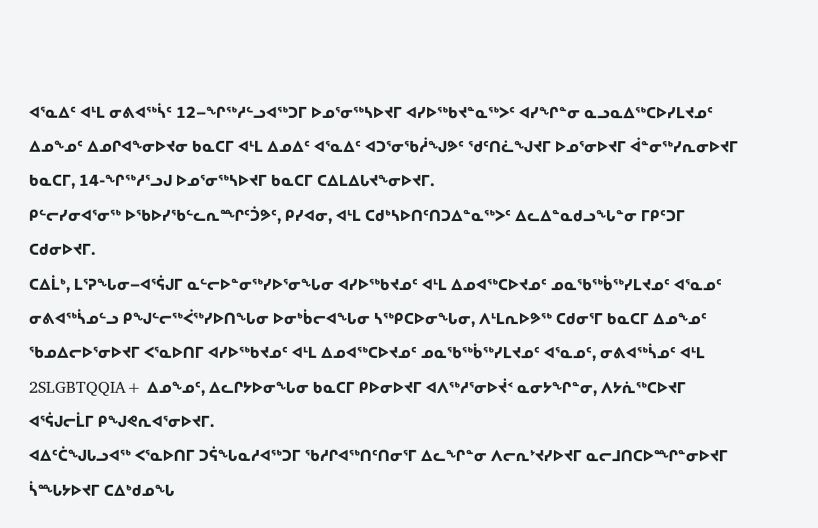ᐊᕐᓇᐃᑦ ᐊᒻᒪ ᓂᕕᐊᖅᓵᑦ 12–ᖏᖅᓱᓪᓗᐊᖅᑐᒥ ᐅᓄᕐᓂᖅᓴᐅᔪᒥ ᐊᓯᐅᖅᑲᔪᓐᓇᖅᐳᑦ ᐊᓯᖏᓐᓂ ᓇᓗᓇᐃᖅᑕᐅᓯᒪᔪᓄᑦ ᐃᓄᖕᓄᑦ ᐃᓄᒋᐊᖕᓂᐅᔪᓂ ᑲᓇᑕᒥ ᐊᒻᒪ ᐃᓄᐃᑦ ᐊᕐᓇᐃᑦ ᐊᑐᕐᓂᖃᓲᖑᕗᑦ ᖁᑦᑎᓛᖑᔪᒥ ᐅᓄᕐᓂᐅᔪᒥ ᐋᓐᓂᖅᓯᕆᓂᐅᔪᒥ ᑲᓇᑕᒥ, 14-ᖏᖅᓱᕐᓗᒍ ᐅᓄᕐᓂᖅᓴᐅᔪᒥ ᑲᓇᑕᒥ ᑕᐃᒪᐃᒐᔪᖕᓂᐅᔪᒥ.
ᑭᓪᓕᓯᓂᐊᕐᓂᖅ ᐅᖃᐅᓯᖃᓪᓚᕆᙱᑦᑑᕗᑦ, ᑭᓯᐊᓂ, ᐊᒻᒪ ᑕᑯᒃᓴᐅᑎᑦᑎᑐᐃᓐᓇᖅᐳᑦ ᐃᓚᐃᓐᓇᑯᓗᖓᓐᓂ ᒥᑭᑦᑐᒥ ᑕᑯᓂᐅᔪᒥ.
ᑕᐃᒫᒃ, ᒪᕐᕈᖓᓂ–ᐊᕐᕌᒍᒥ ᓇᓪᓕᐅᓐᓂᖅᓯᐅᕐᓂᖓᓂ ᐊᓯᐅᖅᑲᔪᓄᑦ ᐊᒻᒪ ᐃᓄᐊᖅᑕᐅᔪᓄᑦ ᓄᓇᖃᖅᑳᖅᓯᒪᔪᓄᑦ ᐊᕐᓇᓄᑦ ᓂᕕᐊᖅᓵᓄᓪᓗ ᑭᖑᓪᓕᖅᐹᖅᓯᐅᑎᖓᓂ ᐅᓂᒃᑳᓕᐊᖓᓂ ᓴᖅᑭᑕᐅᓂᖓᓂ, ᐱᒻᒪᕆᐅᕗᖅ ᑕᑯᓂᕐᒥ ᑲᓇᑕᒥ ᐃᓄᖕᓄᑦ ᖃᓄᐃᓕᐅᕐᓂᐅᔪᒥ ᐸᕐᓇᐅᑎᒥ ᐊᓯᐅᖅᑲᔪᓄᑦ ᐊᒻᒪ ᐃᓄᐊᖅᑕᐅᔪᓄᑦ ᓄᓇᖃᖅᑳᖅᓯᒪᔪᓄᑦ ᐊᕐᓇᓄᑦ, ᓂᕕᐊᖅᓵᓄᑦ ᐊᒻᒪ 2SLGBTQQIA+ ᐃᓄᖕᓄᑦ, ᐃᓚᒋᔭᐅᓂᖓᓂ ᑲᓇᑕᒥ ᑭᐅᓂᐅᔪᒥ ᐊᐱᖅᓱᕐᓂᐅᔫᑉ ᓇᓂᔭᖏᓐᓂ, ᐱᔭᕇᖅᑕᐅᔪᒥ ᐊᕐᕌᒍᓕᒫᒥ ᑭᖑᕙᕆᐊᕐᓂᐅᔪᒥ.
ᐊᐃᑦᑖᖑᒐᓗᐊᖅ ᐸᕐᓇᐅᑎᒥ ᑐᕌᖓᓇᓱᐊᖅᑐᒥ ᖃᓱᒋᐊᖅᑎᑦᑎᓂᕐᒥ ᐃᓚᖏᓐᓂ ᐱᓕᕆᔾᔪᓯᐅᔪᒥ ᓇᓕᒧᑎᑕᐅᙱᓐᓂᐅᔪᒥ ᓵᙵᔭᐅᔪᒥ ᑕᐃᒃᑯᓄᖓ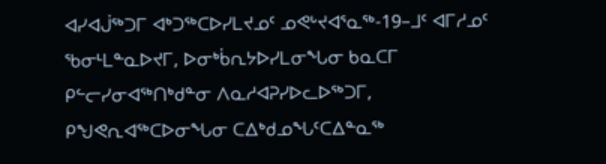ᐊᓯᐊᒎᖅᑐᒥ ᐊᒃᑐᖅᑕᐅᓯᒪᔪᓄᑦ ᓄᕙᒡᔪᐊᕐᓇᖅ-19–ᒧᑦ ᐊᒥᓱᓄᑦ ᖃᓂᒻᒪᓐᓇᐅᔪᒥ, ᐅᓂᒃᑳᕆᔭᐅᓯᒪᓂᖓᓂ ᑲᓇᑕᒥ ᑭᓪᓕᓯᓂᐊᖅᑎᒃᑯᓐᓂ ᐱᓇᓱᐊᕈᓯᐅᓚᐅᖅᑐᒥ, ᑭᖑᕙᕆᐊᖅᑕᐅᓂᖓᓂ ᑕᐃᒃᑯᓄᖓᑦᑕᐃᓐᓇᖅ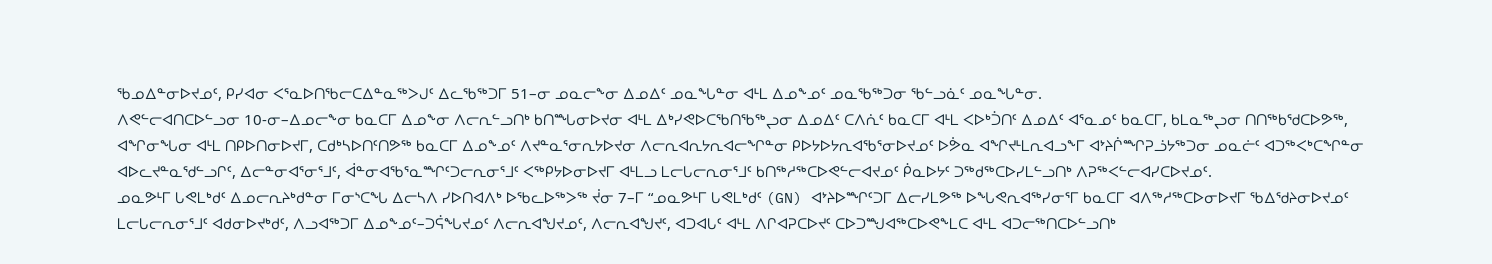ᖃᓄᐃᓐᓂᐅᔪᓄᑦ, ᑭᓯᐊᓂ ᐸᕐᓇᐅᑎᖃᓕᑕᐃᓐᓇᖅᐳᒍᑦ ᐃᓚᖃᖅᑐᒥ 51–ᓂ ᓄᓇᓕᖕᓂ ᐃᓄᐃᑦ ᓄᓇᖓᓐᓂ ᐊᒻᒪ ᐃᓄᖕᓄᑦ ᓄᓇᖃᖅᑐᓂ ᖃᓪᓗᓈᑦ ᓄᓇᖓᓐᓂ.
ᐱᕙᓪᓕᐊᑎᑕᐅᓪᓗᓂ 10-ᓂ–ᐃᓄᓕᖕᓂ ᑲᓇᑕᒥ ᐃᓄᖕᓂ ᐱᓕᕆᓪᓗᑎᒃ ᑲᑎᙵᓂᐅᔪᓂ ᐊᒻᒪ ᐃᒃᓯᕙᐅᑕᖃᑎᖃᖅᖢᓂ ᐃᓄᐃᑦ ᑕᐱᕇᑦ ᑲᓇᑕᒥ ᐊᒻᒪ ᐸᐅᒃᑑᑎᑦ ᐃᓄᐃᑦ ᐊᕐᓇᓄᑦ ᑲᓇᑕᒥ, ᑲᒪᓇᖅᖢᓂ ᑎᑎᖅᑲᖁᑕᐅᕗᖅ, ᐊᖏᓂᖓᓂ ᐊᒻᒪ ᑎᑭᐅᑎᓂᐅᔪᒥ, ᑕᑯᒃᓴᐅᑎᑦᑎᕗᖅ ᑲᓇᑕᒥ ᐃᓄᖕᓄᑦ ᐱᔪᓐᓇᕐᓂᕆᔭᐅᔪᓂ ᐱᓕᕆᐊᕆᔭᕆᐊᓕᖏᓐᓂ ᑭᐅᔭᐅᔭᕆᐊᖃᕐᓂᐅᔪᓄᑦ ᐅᕘᓇ ᐊᖏᔪᒻᒪᕆᐊᓗᖕᒥ ᐊᔾᔨᒌᙱᕈᓘᔭᖅᑐᓂ ᓄᓇᓖᑦ ᐊᑐᖅᐸᒃᑕᖏᓐᓂ ᐊᐅᓚᔪᓐᓇᖁᓪᓗᒋᑦ, ᐃᓕᓐᓂᐊᕐᓂᕐᒧᑦ, ᐋᓐᓂᐊᖃᕐᓇᙱᑦᑐᓕᕆᓂᕐᒧᑦ ᐸᖅᑭᔭᐅᓂᐅᔪᒥ ᐊᒻᒪᓗ ᒪᓕᒐᓕᕆᓂᕐᒧᑦ ᑲᑎᖅᓱᖅᑕᐅᕙᓪᓕᐊᔪᓄᑦ ᑮᓇᐅᔭᑦ ᑐᖅᑯᖅᑕᐅᓯᒪᓪᓗᑎᒃ ᐱᕈᖅᐸᓪᓕᐊᓯᑕᐅᔪᓄᑦ.
ᓄᓇᕗᒻᒥ ᒐᕙᒪᒃᑯᑦ ᐃᓄᓕᕆᔨᒃᑯᓐᓂ ᒥᓂᔅᑕᖓ ᐃᓕᓴᐱ ᓯᐅᑎᐊᐱᒃ ᐅᖃᓚᐅᖅᐳᖅ ᔫᓂ 7–ᒥ “ᓄᓇᕗᒻᒥ ᒐᕙᒪᒃᑯᑦ (GN) ᐊᔾᔨᐅᙱᑦᑐᒥ ᐃᓕᓯᒪᕗᖅ ᐅᖓᕙᕆᐊᖅᓯᓂᕐᒥ ᑲᓇᑕᒥ ᐊᐱᖅᓱᖅᑕᐅᓂᐅᔪᒥ ᖃᐃᖁᔨᓂᐅᔪᓄᑦ ᒪᓕᒐᓕᕆᓂᕐᒧᑦ ᐊᑯᓂᐅᔪᒃᑯᑦ, ᐱᓗᐊᖅᑐᒥ ᐃᓄᖕᓄᑦ–ᑐᕌᖓᔪᓄᑦ ᐱᓕᕆᐊᖑᔪᓄᑦ, ᐱᓕᕆᐊᖑᔪᑦ, ᐊᑐᐊᒐᑦ ᐊᒻᒪ ᐱᒋᐊᕈᑕᐅᔪᑦ ᑕᐅᑐᙳᐊᖅᑕᐅᕙᖕᒪᑕ ᐊᒻᒪ ᐊᑐᓕᖅᑎᑕᐅᓪᓗᑎᒃ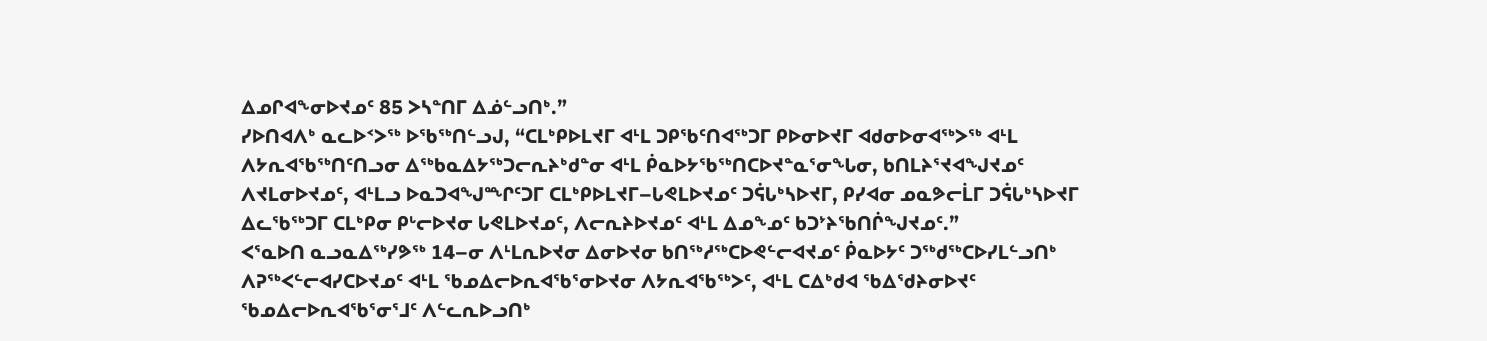ᐃᓄᒋᐊᖕᓂᐅᔪᓄᑦ 85 ᐳᓴᓐᑎᒥ ᐃᓅᓪᓗᑎᒃ.”
ᓯᐅᑎᐊᐱᒃ ᓇᓚᐅᑉᐳᖅ ᐅᖃᖅᑎᓪᓗᒍ, “ᑕᒪᒃᑭᐅᒪᔪᒥ ᐊᒻᒪ ᑐᑭᖃᑦᑎᐊᖅᑐᒥ ᑭᐅᓂᐅᔪᒥ ᐊᑯᓂᐅᓂᐊᖅᐳᖅ ᐊᒻᒪ ᐱᔭᕆᐊᖃᖅᑎᑦᑎᓗᓂ ᐃᖅᑲᓇᐃᔭᖅᑐᓕᕆᔨᒃᑯᓐᓂ ᐊᒻᒪ ᑮᓇᐅᔭᖃᖅᑎᑕᐅᔪᓐᓇᕐᓂᖓᓂ, ᑲᑎᒪᔨᕐᔪᐊᖑᔪᓄᑦ ᐱᔪᒪᓂᐅᔪᓄᑦ, ᐊᒻᒪᓗ ᐅᓇᑐᐊᖑᙱᑦᑐᒥ ᑕᒪᒃᑭᐅᒪᔪᒥ–ᒐᕙᒪᐅᔪᓄᑦ ᑐᕌᒐᒃᓴᐅᔪᒥ, ᑭᓯᐊᓂ ᓄᓇᕗᓕᒫᒥ ᑐᕌᒐᒃᓴᐅᔪᒥ ᐃᓚᖃᖅᑐᒥ ᑕᒪᒃᑭᓂ ᑭᒡᓕᐅᔪᓂ ᒐᕙᒪᐅᔪᓄᑦ, ᐱᓕᕆᔨᐅᔪᓄᑦ ᐊᒻᒪ ᐃᓄᖕᓄᑦ ᑲᑐᔾᔨᖃᑎᒌᖑᔪᓄᑦ.”
ᐸᕐᓇᐅᑎ ᓇᓗᓇᐃᖅᓯᕗᖅ 14–ᓂ ᐱᒻᒪᕆᐅᔪᓂ ᐃᓂᐅᔪᓂ ᑲᑎᖅᓱᖅᑕᐅᕙᓪᓕᐊᔪᓄᑦ ᑮᓇᐅᔭᑦ ᑐᖅᑯᖅᑕᐅᓯᒪᓪᓗᑎᒃ ᐱᕈᖅᐸᓪᓕᐊᓯᑕᐅᔪᓄᑦ ᐊᒻᒪ ᖃᓄᐃᓕᐅᕆᐊᖃᕐᓂᐅᔪᓂ ᐱᔭᕆᐊᖃᖅᐳᑦ, ᐊᒻᒪ ᑕᐃᒃᑯᐊ ᖃᐃᖁᔨᓂᐅᔪᑦ ᖃᓄᐃᓕᐅᕆᐊᖃᕐᓂᕐᒧᑦ ᐱᓪᓚᕆᐅᓗᑎᒃ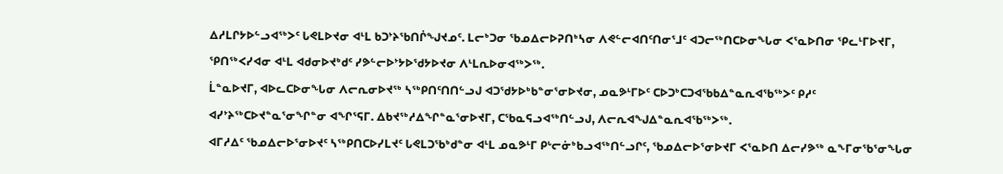ᐃᓱᒪᒋᔭᐅᓪᓗᐊᖅᐳᑦ ᒐᕙᒪᐅᔪᓂ ᐊᒻᒪ ᑲᑐᔾᔨᖃᑎᒌᖑᔪᓄᑦ. ᒪᓕᒃᑐᓂ ᖃᓄᐃᓕᐅᕈᑎᒃᓴᓂ ᐱᕙᓪᓕᐊᑎᑦᑎᓂᕐᒧᑦ ᐊᑐᓕᖅᑎᑕᐅᓂᖓᓂ ᐸᕐᓇᐅᑎᓂ ᕿᓚᒻᒥᐅᔪᒥ, ᕿᑎᖅᐸᓯᐊᓂ ᐊᒻᒪ ᐊᑯᓂᐅᔪᒃᑯᑦ ᓯᕗᓪᓕᐅᔾᔭᐅᖁᔭᐅᔪᓂ ᐱᒻᒪᕆᐅᓂᐊᖅᐳᖅ.
ᒫᓐᓇᐅᔪᒥ, ᐊᐅᓚᑕᐅᓂᖓᓂ ᐱᓕᕆᓂᐅᔪᖅ ᓴᖅᑭᑎᑦᑎᑎᓪᓗᒍ ᐊᑐᖁᔭᐅᒃᑲᓐᓂᕐᓂᐅᔪᓂ, ᓄᓇᕗᒻᒥᐅᑦ ᑕᐅᑐᒃᑕᑐᐊᖃᑲᐃᓐᓇᕆᐊᖃᖅᐳᑦ ᑭᓱᑦ ᐊᓯᔾᔨᖅᑕᐅᔪᓐᓇᕐᓂᖏᓐᓂ ᐊᖏᕐᕋᒥ. ᐃᑲᔪᖅᓱᐃᖏᓐᓇᕐᓂᐅᔪᒥ, ᑕᖃᓇᕋᓗᐊᖅᑎᓪᓗᒍ, ᐱᓕᕆᐊᖑᐃᓐᓇᕆᐊᖃᖅᐳᖅ.
ᐊᒥᓱᐃᑦ ᖃᓄᐃᓕᐅᕐᓂᐅᔪᑦ ᓴᖅᑭᑎᑕᐅᓯᒪᔪᑦ ᒐᕙᒪᑐᖃᒃᑯᓐᓂ ᐊᒻᒪ ᓄᓇᕗᒻᒥ ᑭᒡᓕᓃᒃᑲᓗᐊᖅᑎᓪᓗᒋᑦ, ᖃᓄᐃᓕᐅᕐᓂᐅᔪᒥ ᐸᕐᓇᐅᑎ ᐃᓕᓯᕗᖅ ᓇᖕᒥᓂᖃᕐᓂᖓᓂ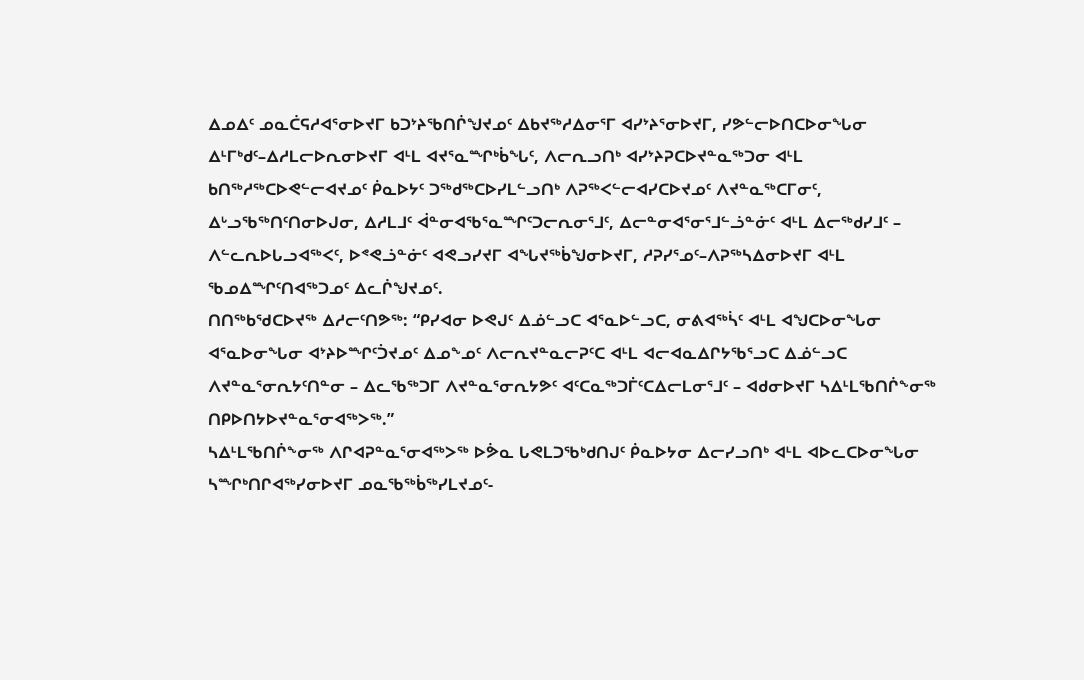ᐃᓄᐃᑦ ᓄᓇᑖᕋᓱᐊᕐᓂᐅᔪᒥ ᑲᑐᔾᔨᖃᑎᒌᖑᔪᓄᑦ ᐃᑲᔪᖅᓱᐃᓂᕐᒥ ᐊᓯᔾᔨᕐᓂᐅᔪᒥ, ᓯᕗᓪᓕᐅᑎᑕᐅᓂᖓᓂ ᐃᒻᒥᒃᑯᑦ–ᐃᓱᒪᓕᐅᕆᓂᐅᔪᒥ ᐊᒻᒪ ᐊᔪᕐᓇᙱᒃᑳᖓᑦ, ᐱᓕᕆᓗᑎᒃ ᐊᓯᔾᔨᕈᑕᐅᔪᓐᓇᖅᑐᓂ ᐊᒻᒪ ᑲᑎᖅᓱᖅᑕᐅᕙᓪᓕᐊᔪᓄᑦ ᑮᓇᐅᔭᑦ ᑐᖅᑯᖅᑕᐅᓯᒪᓪᓗᑎᒃ ᐱᕈᖅᐸᓪᓕᐊᓯᑕᐅᔪᓄᑦ ᐱᔪᓐᓇᖅᑕᒥᓂᑦ, ᐃᒡᓗᖃᖅᑎᑦᑎᓂᐅᒍᓂ, ᐃᓱᒪᒧᑦ ᐋᓐᓂᐊᖃᕐᓇᙱᑦᑐᓕᕆᓂᕐᒧᑦ, ᐃᓕᓐᓂᐊᕐᓂᕐᒧᓪᓘᓐᓃᑦ ᐊᒻᒪ ᐃᓕᖅᑯᓯᒧᑦ – ᐱᓪᓚᕆᐅᒐᓗᐊᖅᐸᑦ, ᐅᕝᕙᓘᓐᓃᑦ ᐊᕙᓗᓯᔪᒥ ᐊᖓᔪᖅᑳᖑᓂᐅᔪᒥ, ᓱᕈᓯᕐᓄᑦ–ᐱᕈᖅᓴᐃᓂᐅᔪᒥ ᐊᒻᒪ ᖃᓄᐃᙱᑦᑎᐊᖅᑐᓄᑦ ᐃᓚᒌᖑᔪᓄᑦ.
ᑎᑎᖅᑲᖁᑕᐅᔪᖅ ᐃᓱᓕᑦᑎᕗᖅ: “ᑭᓯᐊᓂ ᐅᕙᒍᑦ ᐃᓅᓪᓗᑕ ᐊᕐᓇᐅᓪᓗᑕ, ᓂᕕᐊᖅᓵᑦ ᐊᒻᒪ ᐊᖑᑕᐅᓂᖓᓂ ᐊᕐᓇᐅᓂᖓᓂ ᐊᔾᔨᐅᙱᑦᑑᔪᓄᑦ ᐃᓄᖕᓄᑦ ᐱᓕᕆᔪᓐᓇᓕᕈᑦᑕ ᐊᒻᒪ ᐊᓕᐊᓇᐃᒋᔭᖃᕐᓗᑕ ᐃᓅᓪᓗᑕ ᐱᔪᓐᓇᕐᓂᕆᔭᑦᑎᓐᓂ – ᐃᓚᖃᖅᑐᒥ ᐱᔪᓐᓇᕐᓂᕆᔭᕗᑦ ᐊᑦᑕᓇᖅᑐᒦᑦᑕᐃᓕᒪᓂᕐᒧᑦ – ᐊᑯᓂᐅᔪᒥ ᓴᐃᒻᒪᖃᑎᒌᖕᓂᖅ ᑎᑭᐅᑎᔭᐅᔪᓐᓇᕐᓂᐊᖅᐳᖅ.”
ᓴᐃᒻᒪᖃᑎᒌᖕᓂᖅ ᐱᒋᐊᕈᓐᓇᕐᓂᐊᖅᐳᖅ ᐅᕘᓇ ᒐᕙᒪᑐᖃᒃᑯᑎᒍᑦ ᑮᓇᐅᔭᓂ ᐃᓕᓯᓗᑎᒃ ᐊᒻᒪ ᐊᐅᓚᑕᐅᓂᖓᓂ ᓴᙱᒃᑎᒋᐊᖅᓯᓂᐅᔪᒥ ᓄᓇᖃᖅᑳᖅᓯᒪᔪᓄᑦ-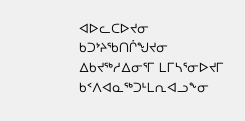ᐊᐅᓚᑕᐅᔪᓂ ᑲᑐᔾᔨᖃᑎᒌᖑᔪᓂ ᐃᑲᔪᖅᓱᐃᓂᕐᒥ ᒪᒥᓴᕐᓂᐅᔪᒥ ᑲᑉᐱᐊᓇᖅᑐᒻᒪᕆᐊᓗᖕᓂ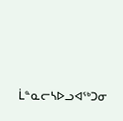ᒫᓐᓇᓕᓴᐅᓗᐊᖅᑐᓂ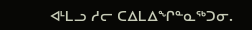ᐊᒻᒪᓗ ᓱᓕ ᑕᐃᒪᐃᖏᓐᓇᖅᑐᓂ.